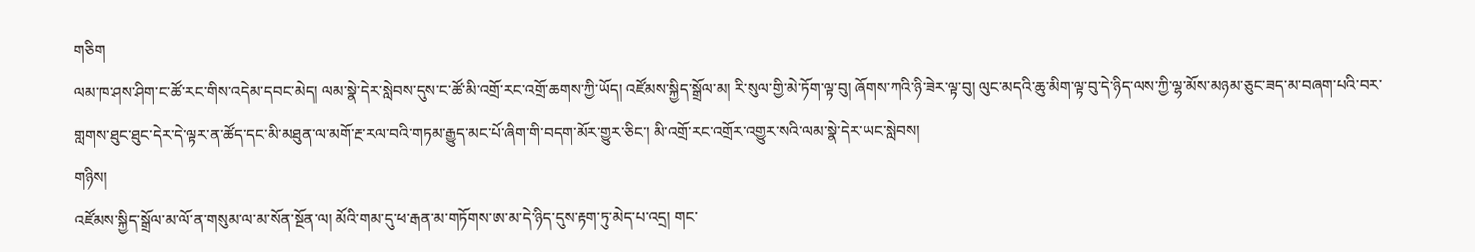གཅིག
ལམ་ཁ་ཤས་ཤིག་ང་ཚོ་རང་གིས་འདེམ་དབང་མེད། ལམ་སྣེ་དེར་སླེབས་དུས་ང་ཚོ་མི་འགྲོ་རང་འགྲོ་ཆགས་ཀྱི་ཡོད། འཛོམས་སྐྱིད་སྒྲོལ་མ། རི་སུལ་གྱི་མེ་ཏོག་ལྟ་བུ། ཞོགས་ཀའི་ཉི་ཟེར་ལྟ་བུ། ལུང་མདའི་ཆུ་མིག་ལྟ་བུ་དེ་ཉིད་ལས་ཀྱི་ལྷ་མོས་མཉམ་ཅུང་ཟད་མ་བཞག་པའི་བར་གླགས་ཐུང་ཐུང་དེར་དེ་ལྟར་ན་ཚོད་དང་མི་མཐུན་ལ་མགོ་རྔ་རལ་བའི་གཏམ་རྒྱུད་མང་པོ་ཞིག་གི་བདག་མོར་གྱུར་ཅིང་། མི་འགྲོ་རང་འགྲོར་འགྱུར་སའི་ལམ་སྣེ་དེར་ཡང་སླེབས།
གཉིས།
འཛོམས་སྐྱིད་སྒྲོལ་མ་ལོ་ན་གསུམ་ལ་མ་སོན་སྔོན་ལ། མོའི་གམ་དུ་ཕ་རྒན་མ་གཏོགས་ཨ་མ་དེ་ཉིད་དུས་རྟག་ཏུ་མེད་པ་འདྲ། གང་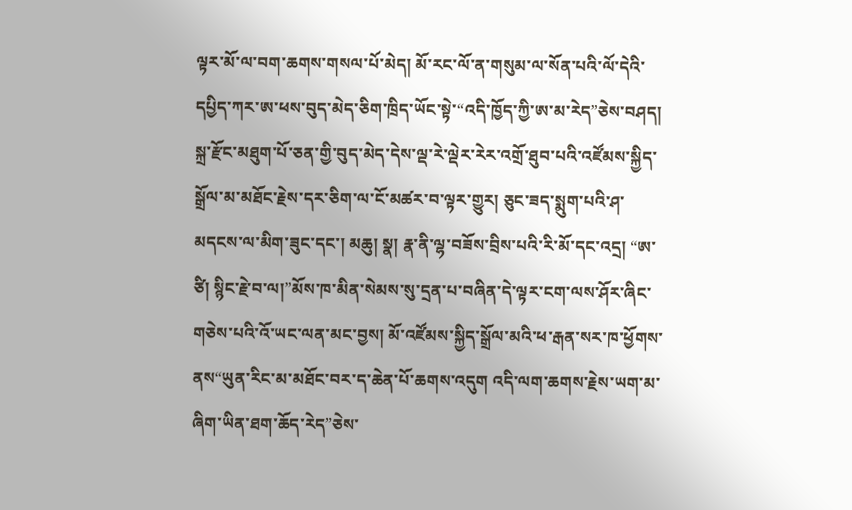ལྟར་མོ་ལ་བག་ཆགས་གསལ་པོ་མེད། མོ་རང་ལོ་ན་གསུམ་ལ་སོན་པའི་ལོ་དེའི་དཔྱིད་ཀར་ཨ་ཕས་བུད་མེད་ཅིག་ཁྲིད་ཡོང་སྟེ་“འདི་ཁྱོད་ཀྱི་ཨ་མ་རེད”ཅེས་བཤད།
སྐྲ་རྫོང་མཐུག་པོ་ཅན་གྱི་བུད་མེད་དེས་ལྡ་རེ་ལྡེར་རེར་འགྲོ་ཐུབ་པའི་འཛོམས་སྐྱིད་སྒྲོལ་མ་མཐོང་རྗེས་དར་ཅིག་ལ་ངོ་མཚར་བ་ལྟར་གྱུར། ཅུང་ཟད་སྨུག་པའི་ཤ་མདངས་ལ་མིག་ཟུང་དང་། མཆུ། སྣ། རྣ་ནི་ལྷ་བཟོས་བྲིས་པའི་རི་མོ་དང་འདྲ། “ཨ་ཙི། སྙིང་རྗེ་བ་ལ།”མོས་ཁ་མིན་སེམས་སུ་དྲན་པ་བཞིན་དེ་ལྟར་ངག་ལས་ཤོར་ཞིང་གཅེས་པའི་འོ་ཡང་ལན་མང་བྱས། མོ་འཛོམས་སྐྱིད་སྒྲོལ་མའི་ཕ་རྒན་སར་ཁ་ཕྱོགས་ནས“ཡུན་རིང་མ་མཐོང་བར་ད་ཆེན་པོ་ཆགས་འདུག འདི་ལག་ཆགས་རྗེས་ཡག་མ་ཞིག་ཡིན་ཐག་ཆོད་རེད”ཅེས་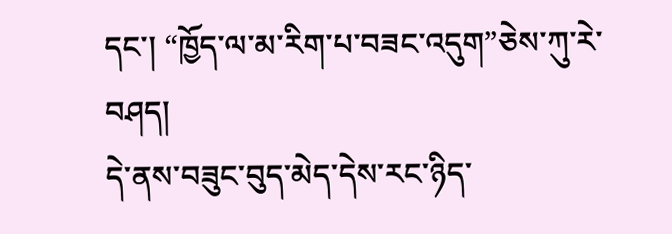དང་། “ཁྱོད་ལ་མ་རིག་པ་བཟང་འདུག”ཅེས་ཀུ་རེ་བཤད།
དེ་ནས་བཟུང་བུད་མེད་དེས་རང་ཉིད་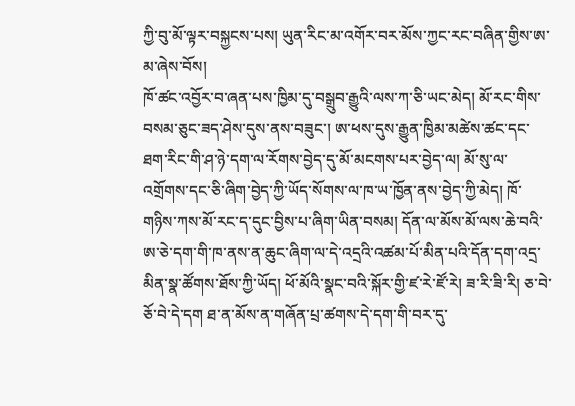ཀྱི་བུ་མོ་ལྟར་བསྐྱངས་པས། ཡུན་རིང་མ་འགོར་བར་མོས་ཀྱང་རང་བཞིན་གྱིས་ཨ་མ་ཞེས་བོས།
ཁོ་ཚང་འབྱོར་བ་ཞན་པས་ཁྱིམ་དུ་བསྒྲུབ་རྒྱུའི་ལས་ཀ་ཅི་ཡང་མེད། མོ་རང་གིས་བསམ་ཅུང་ཟད་ཤེས་དུས་ནས་བཟུང་། ཨ་ཕས་དུས་རྒྱུན་ཁྱིམ་མཚེས་ཚང་དང་ཐག་རིང་གི་ཤ་ཉེ་དག་ལ་རོགས་བྱེད་དུ་མོ་མངགས་པར་བྱེད་ལ། མོ་སུ་ལ་འགྲོགས་དང་ཅི་ཞིག་བྱེད་ཀྱི་ཡོད་སོགས་ལ་ཁ་ཡ་ཁྱོན་ནས་བྱེད་ཀྱི་མེད། ཁོ་གཉིས་ཀས་མོ་རང་ད་དུང་བྱིས་པ་ཞིག་ཡིན་བསམ། དོན་ལ་མོས་མོ་ལས་ཆེ་བའི་ཨ་ཅེ་དག་གི་ཁ་ནས་ན་ཆུང་ཞིག་ལ་དེ་འདྲའི་འཚམ་པོ་མིན་པའི་དོན་དག་འདྲ་མིན་སྣ་ཚོགས་ཐོས་ཀྱི་ཡོད། ཕོ་མོའི་སྣང་བའི་སྐོར་གྱི་ཛ་རེ་ཛོ་རེ། ཟ་རི་ཟི་རི། ཅ་བེ་ཅོ་བེ་དེ་དག ཐ་ན་མོས་ན་གཞོན་པྲ་ཚགས་དེ་དག་གི་བར་དུ་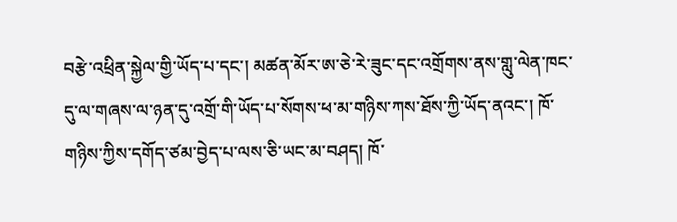བརྩེ་འཕྲིན་སྐྱེལ་གྱི་ཡོད་པ་དང་། མཚན་མོར་ཨ་ཅེ་རེ་ཟུང་དང་འགྲོགས་ནས་གླུ་ལེན་ཁང་དུ་ལ་གཞས་ལ་ཉན་དུ་འགྲོ་གི་ཡོད་པ་སོགས་ཕ་མ་གཉིས་ཀས་ཐོས་ཀྱི་ཡོད་ནའང་། ཁོ་གཉིས་ཀྱིས་དགོད་ཙམ་བྱེད་པ་ལས་ཅི་ཡང་མ་བཤད། ཁོ་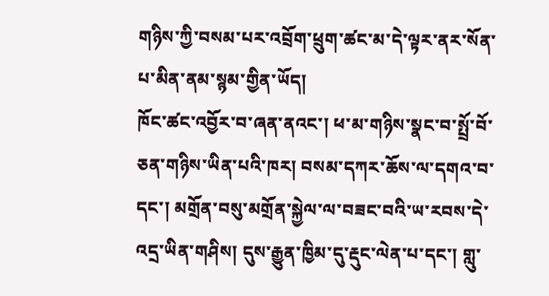གཉིས་ཀྱི་བསམ་པར་འབྲོག་ཕྲུག་ཚང་མ་དེ་ལྟར་ནར་སོན་པ་མིན་ནམ་སྙམ་གྱིན་ཡོད།
ཁོང་ཚང་འབྱོར་བ་ཞན་ནའང་། ཕ་མ་གཉིས་སྣང་བ་སྤྲོ་བོ་ཅན་གཉིས་ཡིན་པའི་ཁར། བསམ་དཀར་ཆོས་ལ་དགའ་བ་དང་། མགྲོན་བསུ་མགྲོན་སྐྱེལ་ལ་བཟང་བའི་ཡ་རབས་དེ་འདྲ་ཡིན་གཤིས། དུས་རྒྱུན་ཁྱིམ་དུ་རྡུང་ལེན་པ་དང་། གླུ་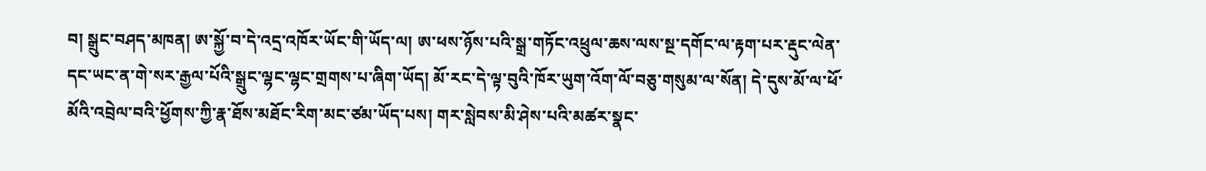བ། སྒྲུང་བཤད་མཁན། ཨ་སྐྱོ་བ་དེ་འདྲ་འཁོར་ཡོང་གི་ཡོད་ལ། ཨ་ཕས་ཉོས་པའི་སྒྲ་གཏོང་འཕྲུལ་ཆས་ལས་སྔ་དགོང་ལ་རྟག་པར་རྡུང་ལེན་དང་ཡང་ན་གེ་སར་རྒྱལ་པོའི་སྒྲུང་ལྷང་ལྷང་གྲགས་པ་ཞིག་ཡོད། མོ་རང་དེ་ལྟ་བུའི་ཁོར་ཡུག་འོག་ལོ་བཅུ་གསུམ་ལ་སོན། དེ་དུས་མོ་ལ་ཕོ་མོའི་འབྲེལ་བའི་ཕྱོགས་ཀྱི་རྣ་ཐོས་མཐོང་རིག་མང་ཙམ་ཡོད་པས། གར་སླེབས་མི་ཤེས་པའི་མཚར་སྣང་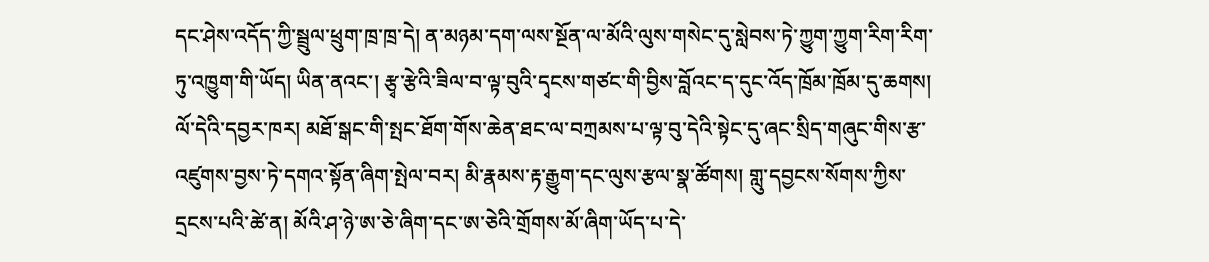དང་ཤེས་འདོད་ཀྱི་སྦྲུལ་ཕྲུག་ཁྲ་ཁྲ་དེ། ན་མཉམ་དག་ལས་སྔོན་ལ་མོའི་ལུས་གསེང་དུ་སླེབས་ཏེ་ཀྱུག་ཀྱུག་རིག་རིག་ཏུ་འཁྱུག་གི་ཡོད། ཡིན་ནའང་། རྩྭ་རྩེའི་ཟིལ་བ་ལྟ་བུའི་དྭངས་གཙང་གི་བྱིས་བློའང་ད་དུང་འོད་ཁྲོམ་ཁྲོམ་དུ་ཆགས།
ལོ་དེའི་དབྱར་ཁར། མཐོ་སྒང་གི་སྤང་ཐོག་གོས་ཆེན་ཐང་ལ་བཀྲམས་པ་ལྟ་བུ་དེའི་སྟེང་དུ་ཞང་སྲིད་གཞུང་གིས་རྩ་འཛུགས་བྱས་ཏེ་དགའ་སྟོན་ཞིག་སྤེལ་བར། མི་རྣམས་རྟ་རྒྱུག་དང་ལུས་རྩལ་སྣ་ཚོགས། གླུ་དབྱངས་སོགས་ཀྱིས་དྲངས་པའི་ཚེ་ན། མོའི་ཤ་ཉེ་ཨ་ཅེ་ཞིག་དང་ཨ་ཅེའི་གྲོགས་མོ་ཞིག་ཡོད་པ་དེ་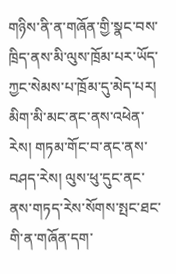གཉིས་ནི་ན་གཞོན་གྱི་སྣང་བས་ཁྲིད་ནས་མི་ལུས་ཁྲོམ་པར་ཡོད་ཀྱང་སེམས་པ་ཁྲོམ་དུ་མེད་པར། མིག་མི་མང་ནང་ནས་འཕེན་རེས། གཏམ་གོང་བ་ནང་ནས་བཤད་རེས། ལུས་ཕུ་དུང་ནང་ནས་གཏད་རེས་སོགས་སྤང་ཐང་གི་ན་གཞོན་དག་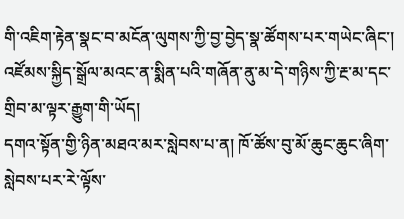གི་འཇིག་རྟེན་སྣང་བ་མངོན་ལུགས་ཀྱི་བྱ་བྱེད་སྣ་ཚོགས་པར་གཡེང་ཞིང་། འཛོམས་སྐྱིད་སྒྲོལ་མའང་ན་སྨིན་པའི་གཞོན་ནུ་མ་དེ་གཉིས་ཀྱི་རྔ་མ་དང་གྲིབ་མ་ལྟར་རྒྱུག་གི་ཡོད།
དགའ་སྟོན་གྱི་ཉིན་མཐའ་མར་སླེབས་པ་ན། ཁོ་ཚོས་བུ་མོ་ཆུང་ཆུང་ཞིག་སླེབས་པར་རེ་ལྟོས་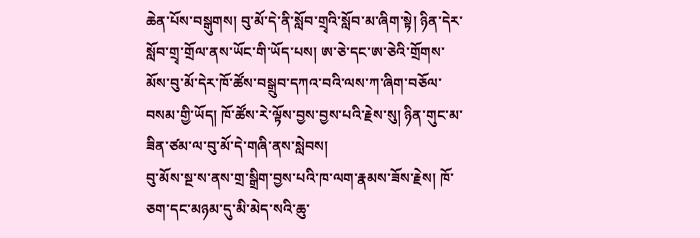ཆེན་པོས་བསྒུགས། བུ་མོ་དེ་ནི་སློབ་གྲྭའི་སློབ་མ་ཞིག་སྟེ། ཉིན་དེར་སློབ་གྲྭ་གྲོལ་ནས་ཡོང་གི་ཡོད་པས། ཨ་ཅེ་དང་ཨ་ཅེའི་གྲོགས་མོས་བུ་མོ་དེར་ཁོ་ཚོས་བསྒྲུབ་དཀའ་བའི་ལས་ཀ་ཞིག་བཅོལ་བསམ་གྱི་ཡོད། ཁོ་ཚོས་རེ་ལྟོས་བྱས་བྱས་པའི་རྗེས་སུ། ཉིན་གུང་མ་ཟིན་ཙམ་ལ་བུ་མོ་དེ་གཞི་ནས་སླེབས།
བུ་མོས་སྔ་ས་ནས་གྲ་སྒྲིག་བྱས་པའི་ཁ་ལག་རྣམས་ཟོས་རྗེས། ཁོ་ཅག་དང་མཉམ་དུ་མི་མེད་སའི་ཆུ་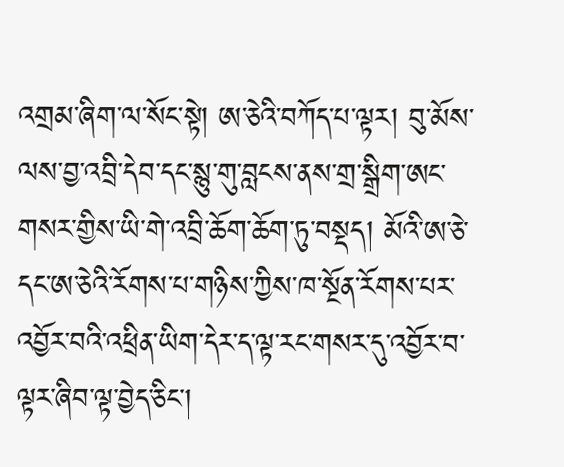འགྲམ་ཞིག་ལ་སོང་སྟེ། ཨ་ཅེའི་བཀོད་པ་ལྟར། བུ་མོས་ལས་བྱ་འབྲི་དེབ་དང་སྙུ་གུ་བླངས་ནས་གྲ་སྒྲིག་ཨང་གསར་གྱིས་ཡི་གེ་འབྲི་ཆོག་ཆོག་ཏུ་བསྡད། མོའི་ཨ་ཅེ་དང་ཨ་ཅེའི་རོགས་པ་གཉིས་ཀྱིས་ཁ་སྔོན་རོགས་པར་འབྱོར་བའི་འཕྲིན་ཡིག་དེར་ད་ལྟ་རང་གསར་དུ་འབྱོར་བ་ལྟར་ཞིབ་ལྟ་བྱེད་ཅིང་།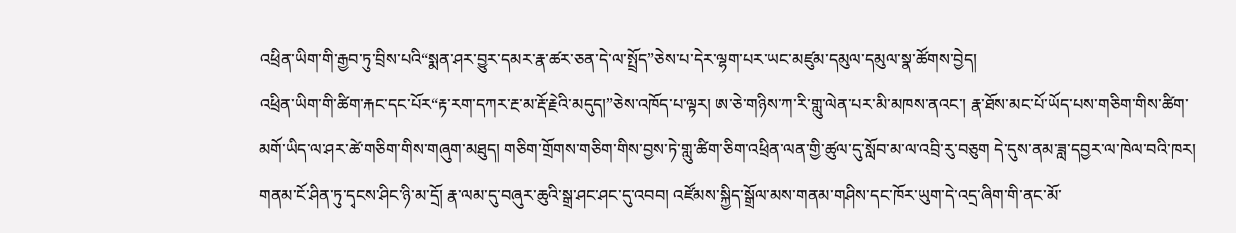འཕྲིན་ཡིག་གི་རྒྱབ་ཏུ་བྲིས་པའི“སྨན་ཤར་བྱུར་དམར་རྣ་ཚར་ཅན་དེ་ལ་སྤྲོད”ཅེས་པ་དེར་ལྷག་པར་ཡང་མཛུམ་དམུལ་དམུལ་སྣ་ཚོགས་བྱེད།
འཕྲིན་ཡིག་གི་ཚིག་རྐང་དང་པོར“རྟ་རག་དཀར་རྔ་མ་རྡོ་རྗེའི་མདུད།”ཅེས་འཁོད་པ་ལྟར། ཨ་ཅེ་གཉིས་ཀ་རི་གླུ་ལེན་པར་མི་མཁས་ནའང་། རྣ་ཐོས་མང་པོ་ཡོད་པས་གཅིག་གིས་ཚིག་མགོ་ཡིད་ལ་ཤར་ཚེ་གཅིག་གིས་གཞུག་མཐུད། གཅིག་གྲོགས་གཅིག་གིས་བྱས་ཏེ་གླུ་ཚིག་ཅིག་འཕྲིན་ལན་གྱི་ཚུལ་དུ་སློབ་མ་ལ་འབྲི་རུ་བཅུག དེ་དུས་ནམ་ཟླ་དབྱར་ལ་ཁེལ་བའི་ཁར། གནམ་ངོ་ཤིན་ཏུ་དྭངས་ཤིང་ཉི་མ་དྲོ། རྣ་ལམ་དུ་བཞུར་ཆུའི་སྒྲ་ཤང་ཤང་དུ་འབབ། འཛོམས་སྐྱིད་སྒྲོལ་མས་གནམ་གཤིས་དང་ཁོར་ཡུག་དེ་འདྲ་ཞིག་གི་ནང་མོ་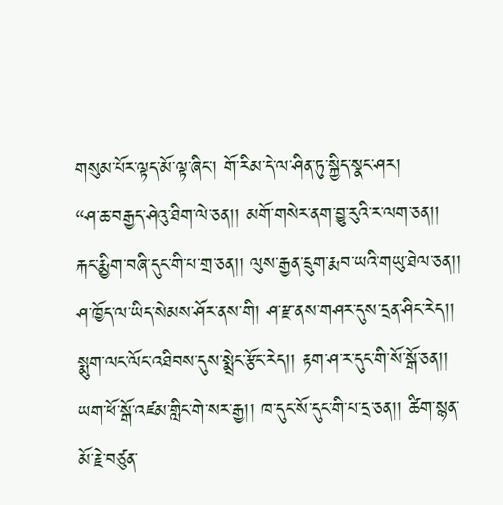གསུམ་པོར་ལྟད་མོ་ལྟ་ཞིང་། གོ་རིམ་དེ་ལ་ཤིན་ཏུ་སྐྱིད་སྣང་ཤར།
“ཤ་ཆ་བརྒྱད་ཤེའུ་ཐིག་ལེ་ཅན།། མགོ་གསེར་ནག་བྱུ་རུའི་ར་ལག་ཅན།། རྐང་རྨྱིག་བཞི་དུང་གི་པ་གྲ་ཅན།། ལུས་རྒྱན་དྲུག་རྨབ་ཡའི་གཡུ་ཐེལ་ཅན།། ཤ་ཁྱོད་ལ་ཡིད་སེམས་ཤོར་ནས་གི། ཤ་རྫ་ནས་གཤར་དུས་དྲན་ཤིང་རེད།། སྨུག་ལང་ལོང་འཐིབས་དུས་སྨྲེང་རྩོང་རེད།། རྟག་ཤ་ར་དུང་གི་སོ་སྒོ་ཅན།། ཡག་ཕོ་སྒོ་འཛམ་གླིང་གེ་སར་རྒྱ།། ཁ་དུང་སོ་དུང་གི་པ་དྲ་ཅན།། ཚིག་སྙན་མོ་རྗེ་བཙུན་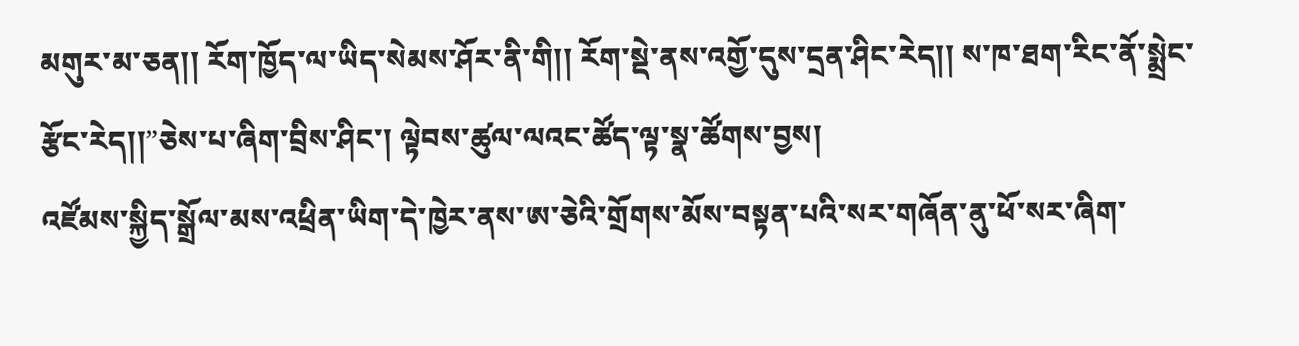མགུར་མ་ཅན།། རོག་ཁྱོད་ལ་ཡིད་སེམས་ཤོར་ནི་གི།། རོག་སྡེ་ནས་འགྱོ་དུས་དྲན་ཤིང་རེད།། ས་ཁ་ཐག་རིང་ནོ་སྨྲེང་རྩོང་རེད།།”ཅེས་པ་ཞིག་བྲིས་ཤིང་། ལྟེབས་ཚུལ་ལའང་ཚོད་ལྟ་སྣ་ཚོགས་བྱས།
འཛོམས་སྐྱིད་སྒྲོལ་མས་འཕྲིན་ཡིག་དེ་ཁྱེར་ནས་ཨ་ཅེའི་གྲོགས་མོས་བསྟན་པའི་སར་གཞོན་ནུ་ཕོ་སར་ཞིག་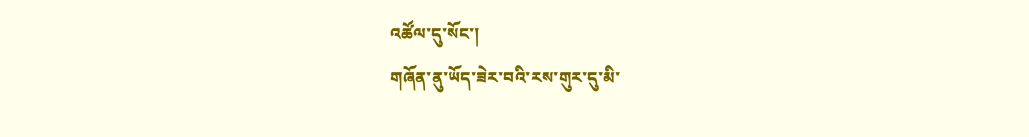འཚོལ་དུ་སོང་།
གཞོན་ནུ་ཡོད་ཟེར་བའི་རས་གུར་དུ་མི་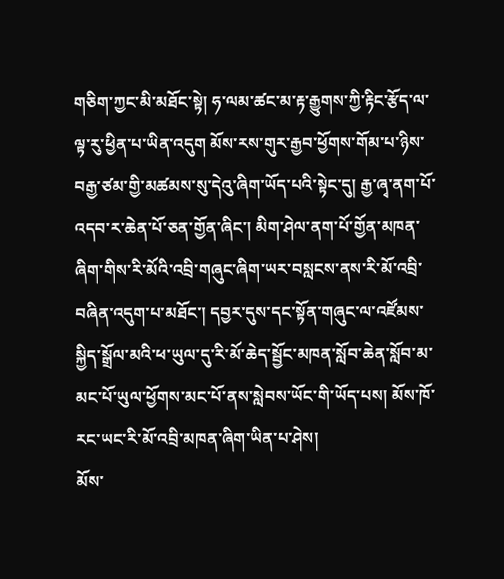གཅིག་ཀྱང་མི་མཐོང་སྟེ། ཧ་ལམ་ཚང་མ་རྟ་རྒྱུགས་ཀྱི་རྟིང་རྩོད་ལ་ལྟ་རུ་ཕྱིན་པ་ཡིན་འདུག མོས་རས་གུར་རྒྱབ་ཕྱོགས་གོམ་པ་ཉིས་བརྒྱ་ཙམ་གྱི་མཚམས་སུ་དེའུ་ཞིག་ཡོད་པའི་སྟེང་དུ། རྒྱ་ཞྭ་ནག་པོ་འདབ་ར་ཆེན་པོ་ཅན་གྱོན་ཞིང་། མིག་ཤེལ་ནག་པོ་གྱོན་མཁན་ཞིག་གིས་རི་མོའི་འབྲི་གཞུང་ཞིག་ཡར་བསླངས་ནས་རི་མོ་འབྲི་བཞིན་འདུག་པ་མཐོང་། དབྱར་དུས་དང་སྟོན་གཞུང་ལ་འཛོམས་སྐྱིད་སྒྲོལ་མའི་ཕ་ཡུལ་དུ་རི་མོ་ཆེད་སྦྱོང་མཁན་སློབ་ཆེན་སློབ་མ་མང་པོ་ཡུལ་ཕྱོགས་མང་པོ་ནས་སླེབས་ཡོང་གི་ཡོད་པས། མོས་ཁོ་རང་ཡང་རི་མོ་འབྲི་མཁན་ཞིག་ཡིན་པ་ཤེས།
མོས་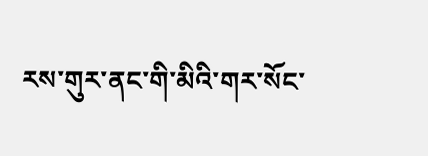རས་གུར་ནང་གི་མིའི་གར་སོང་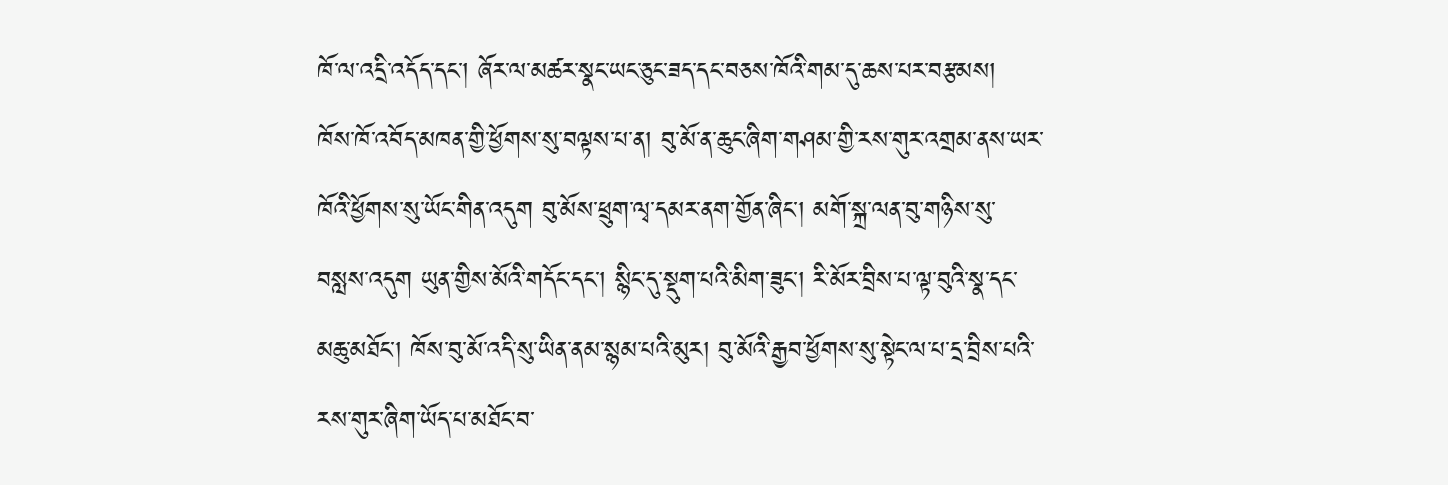ཁོ་ལ་འདྲི་འདོད་དང་། ཞོར་ལ་མཚར་སྣང་ཡང་ཅུང་ཟད་དང་བཅས་ཁོའི་གམ་དུ་ཆས་པར་བརྩམས།
ཁོས་ཁོ་འབོད་མཁན་གྱི་ཕྱོགས་སུ་བལྟས་པ་ན། བུ་མོ་ན་ཆུང་ཞིག་གཤམ་གྱི་རས་གུར་འགྲམ་ནས་ཡར་ཁོའི་ཕྱོགས་སུ་ཡོང་གིན་འདུག བུ་མོས་ཕྲུག་ལྭ་དམར་ནག་གྱོན་ཞིང་། མགོ་སྐྲ་ལན་བུ་གཉིས་སུ་བསླས་འདུག ཡུན་གྱིས་མོའི་གདོང་དང་། སྙིང་དུ་སྡུག་པའི་མིག་ཟུང་། རི་མོར་བྲིས་པ་ལྟ་བུའི་སྣ་དང་མཆུ་མཐོང་། ཁོས་བུ་མོ་འདི་སུ་ཡིན་ནམ་སྙམ་པའི་མུར། བུ་མོའི་རྒྱབ་ཕྱོགས་སུ་སྟེང་ལ་པ་དྲ་བྲིས་པའི་རས་གུར་ཞིག་ཡོད་པ་མཐོང་བ་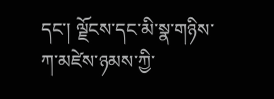དང་། ལྗོངས་དང་མི་སྣ་གཉིས་ཀ་མཛེས་ཉམས་ཀྱི་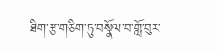ཐིག་རྩ་གཅིག་ཏུ་བསྣོལ་བ་གློ་བུར་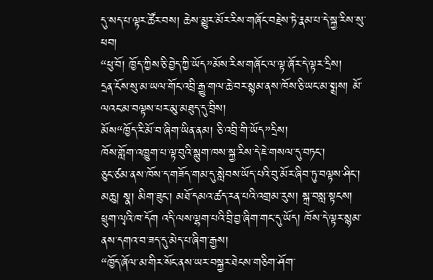དུ་སད་པ་ལྟར་ཚོར་བས། ཆེས་མྱུར་མོར་རིས་གཞོང་བརྗེས་ཏེ་རྣམ་པ་དེ་སྐྱ་རིས་སུ་ཕབ།
“ཕུ་བོ། ཁྱོད་ཀྱིས་ཅི་བྱེད་ཀྱི་ཡོད”མོས་རིས་གཞོང་ལ་ལྟ་ཞོར་དེ་ལྟར་དྲིས།
དྲན་ངོས་སུ་མ་ཡལ་གོང་འབྲི་རྒྱུ་གལ་ཆེ་བར་སྙམ་ནས་ཁོས་ཅི་ཡང་མ་སྨྲས། མོ་ལའང་མ་བལྟས་པར་མུ་མཐུད་དུ་བྲིས།
མོས“ཁྱོད་རི་མོ་བ་ཞིག་ཡིན་ནམ། ཅི་འབྲི་གི་ཡོད”དྲིས།
ཁོས་གློག་འཁྱུག་པ་ལྟ་བུའི་སྙུག་ཁས་སྐྱ་རིས་དེ་ཇེ་གསལ་དུ་བཏང་།
ཅུང་ཙམ་ནས་ཁོས་ད་གཟོད་གམ་དུ་སླེབས་ཡོད་པའི་བུ་མོར་ཞིབ་ཏུ་བལྟས་ཤིང་། མཆུ། སྣ། མིག་ཟུང་། མཐོ་དམའ་ཚད་རན་པའི་འགྲམ་རུས། སྐྲ་བསླ་སྟངས། ཕྲུག་ལྭའི་ཁ་དོག འདི་ལས་ལྷག་པའི་བྲི་བྱ་ཞིག་གང་དུ་ཡོད། ཁོས་དེ་ལྟར་སྙམ་ནས་དགའ་བ་ཟད་དུ་མེད་པ་ཞིག་རྒྱས།
“ཁྱོད་ཞོལ་མ་གིར་སོང་ནས་ཡར་བསྐྱར་ཐེངས་གཅིག་ཤོག་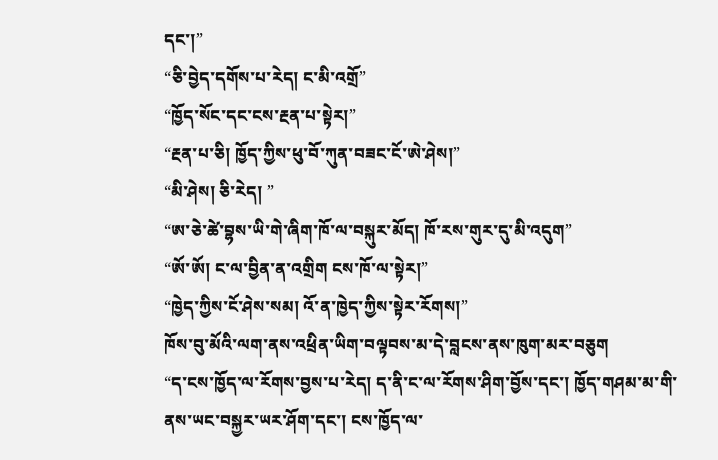དང་།”
“ཅི་བྱེད་དགོས་པ་རེད། ང་མི་འགྲོ”
“ཁྱོད་སོང་དང་ངས་རྔན་པ་སྟེར།”
“རྔན་པ་ཅི། ཁྱོད་ཀྱིས་ཕུ་བོ་ཀུན་བཟང་ངོ་ཨེ་ཤེས།”
“མི་ཤེས། ཅི་རེད། ”
“ཨ་ཅེ་ཚེ་བྷས་ཡི་གེ་ཞིག་ཁོ་ལ་བསྐུར་མོད། ཁོ་རས་གུར་དུ་མི་འདུག”
“ཨོ་ཨོ། ང་ལ་བྱིན་ན་འགྲིག ངས་ཁོ་ལ་སྟེར།”
“ཁྱེད་ཀྱིས་ངོ་ཤེས་སམ། འོ་ན་ཁྱེད་ཀྱིས་སྟེར་རོགས།”
ཁོས་བུ་མོའི་ལག་ནས་འཕྲིན་ཡིག་བལྟབས་མ་དེ་བླངས་ནས་ཁུག་མར་བཅུག
“ད་ངས་ཁྱོད་ལ་རོགས་བྱས་པ་རེད། ད་ནི་ང་ལ་རོགས་ཤིག་བྱོས་དང་། ཁྱོད་གཤམ་མ་གི་ནས་ཡང་བསྐྱར་ཡར་ཤོག་དང་། ངས་ཁྱོད་ལ་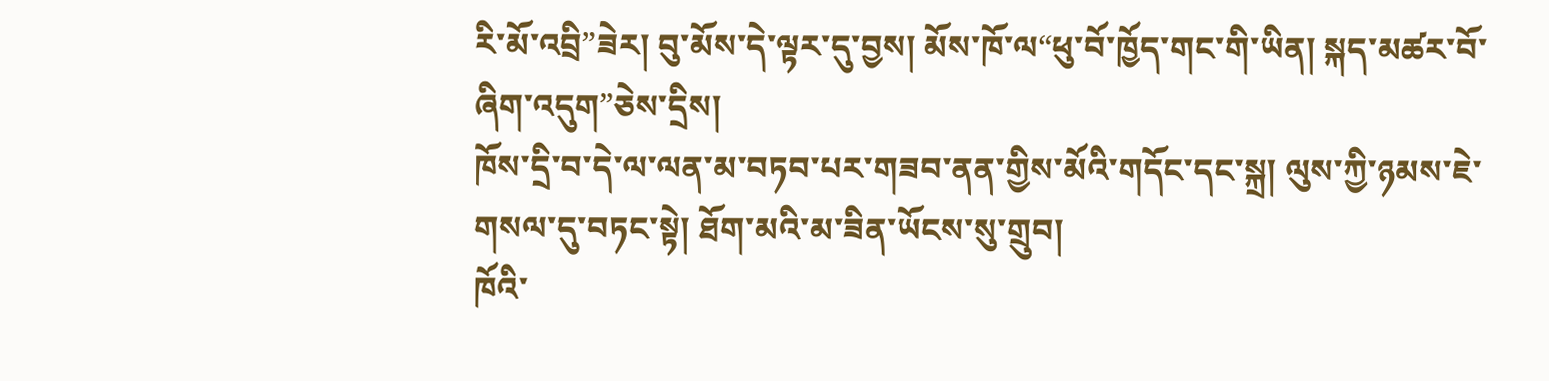རི་མོ་འབྲི”ཟེར། བུ་མོས་དེ་ལྟར་དུ་བྱས། མོས་ཁོ་ལ“ཕུ་བོ་ཁྱོད་གང་གི་ཡིན། སྐད་མཚར་བོ་ཞིག་འདུག”ཅེས་དྲིས།
ཁོས་དྲི་བ་དེ་ལ་ལན་མ་བཏབ་པར་གཟབ་ནན་གྱིས་མོའི་གདོང་དང་སྐྲ། ལུས་ཀྱི་ཉམས་ཇེ་གསལ་དུ་བཏང་སྟེ། ཐོག་མའི་མ་ཟིན་ཡོངས་སུ་གྲུབ།
ཁོའི་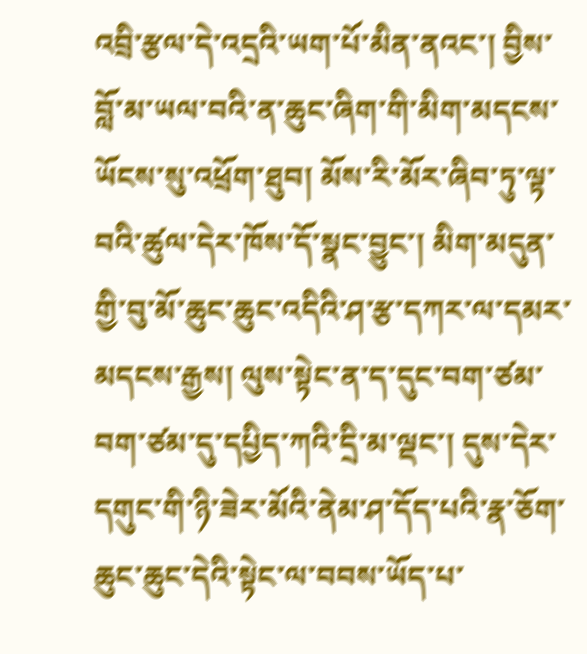འབྲི་རྩལ་དེ་འདྲའི་ཡག་པོ་མིན་ནའང་། བྱིས་བློ་མ་ཡལ་བའི་ན་ཆུང་ཞིག་གི་མིག་མདངས་ཡོངས་སུ་འཕྲོག་ཐུབ། མོས་རི་མོར་ཞིབ་ཏུ་ལྟ་བའི་ཚུལ་དེར་ཁོས་དོ་སྣང་བྱུང་། མིག་མདུན་གྱི་བུ་མོ་ཆུང་ཆུང་འདིའི་ཤ་རྩ་དཀར་ལ་དམར་མདངས་རྒྱས། ལུས་སྟེང་ན་ད་དུང་བག་ཙམ་བག་ཙམ་དུ་དཔྱིད་ཀའི་དྲི་མ་ལྡང་། དུས་དེར་དགུང་གི་ཉི་ཟེར་མོའི་ནེམ་ཤ་དོད་པའི་རྣ་ཅོག་ཆུང་ཆུང་དེའི་སྟེང་ལ་བབས་ཡོད་པ་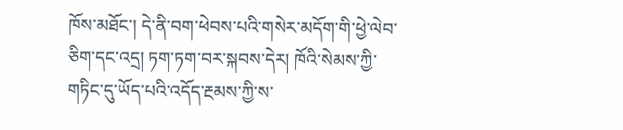ཁོས་མཐོང་། དེ་ནི་བག་ཕེབས་པའི་གསེར་མདོག་གི་ཕྱེ་ལེབ་ཅིག་དང་འདྲ། ཏག་ཏག་བར་སྐབས་དེར། ཁོའི་སེམས་ཀྱི་གཏིང་དུ་ཡོད་པའི་འདོད་རྔམས་ཀྱི་ས་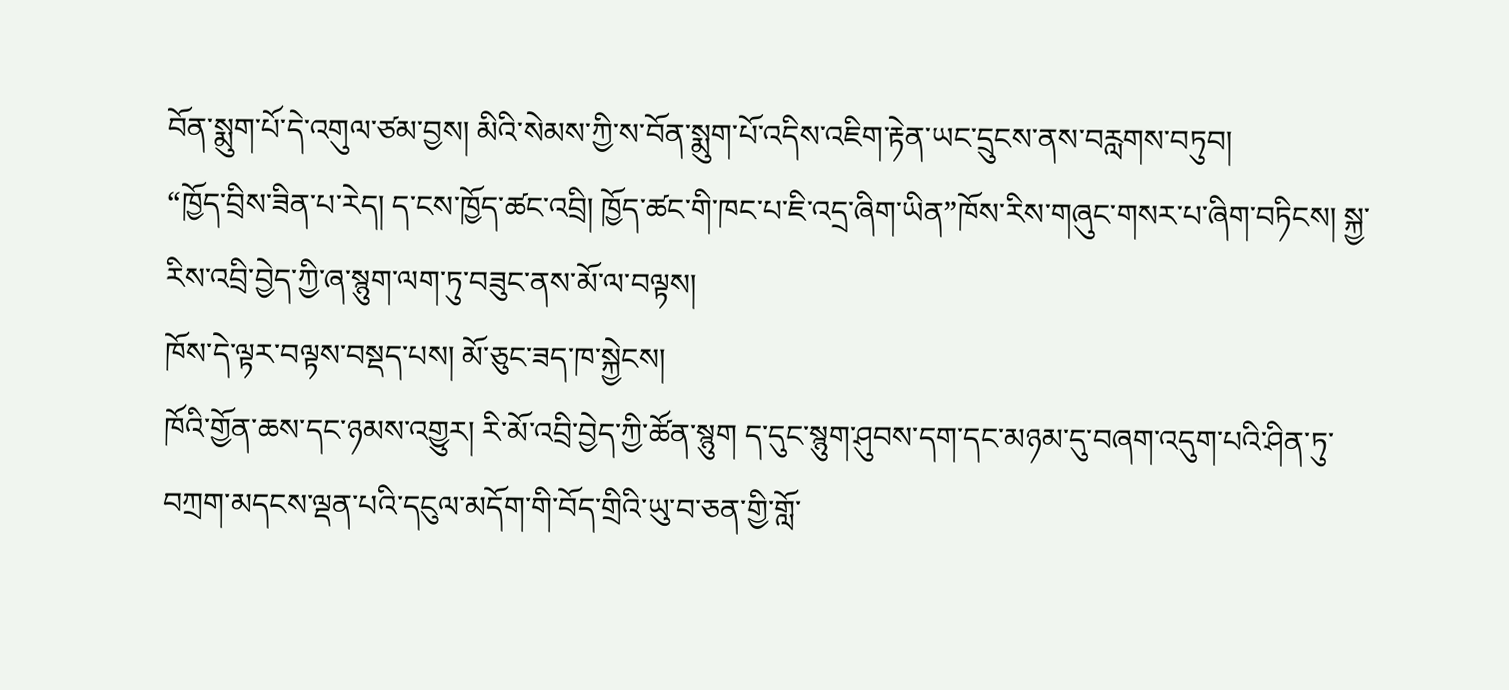བོན་སྨུག་པོ་དེ་འགུལ་ཙམ་བྱས། མིའི་སེམས་ཀྱི་ས་བོན་སྨུག་པོ་འདིས་འཇིག་རྟེན་ཡང་དྲུངས་ནས་བརླགས་བཏུབ།
“ཁྱོད་བྲིས་ཟིན་པ་རེད། ད་ངས་ཁྱོད་ཚང་འབྲི། ཁྱོད་ཚང་གི་ཁང་པ་ཇི་འདྲ་ཞིག་ཡིན”ཁོས་རིས་གཞུང་གསར་པ་ཞིག་བཏིངས། སྐྱ་རིས་འབྲི་བྱེད་ཀྱི་ཞ་སྙུག་ལག་ཏུ་བཟུང་ནས་མོ་ལ་བལྟས།
ཁོས་དེ་ལྟར་བལྟས་བསྡད་པས། མོ་ཅུང་ཟད་ཁ་སྐྱེངས།
ཁོའི་གྱོན་ཆས་དང་ཉམས་འགྱུར། རི་མོ་འབྲི་བྱེད་ཀྱི་ཚོན་སྙུག ད་དུང་སྙུག་ཤུབས་དག་དང་མཉམ་དུ་བཞག་འདུག་པའི་ཤིན་ཏུ་བཀྲག་མདངས་ལྡན་པའི་དངུལ་མདོག་གི་བོད་གྲིའི་ཡུ་བ་ཅན་གྱི་གློ་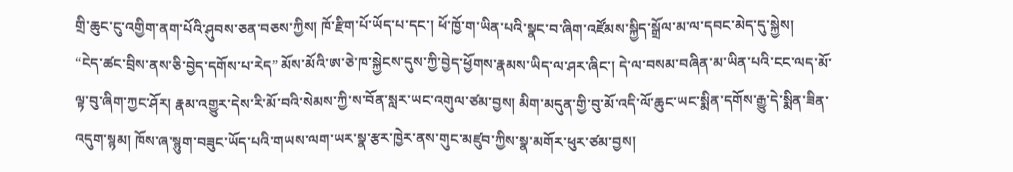གྲི་ཆུང་ངུ་འགྱིག་ནག་པོའི་ཤུབས་ཅན་བཅས་ཀྱིས། ཁོ་རྫིག་པོ་ཡོད་པ་དང་། ཕོ་ཁྱོ་ག་ཡིན་པའི་སྣང་བ་ཞིག་འཛོམས་སྐྱིད་སྒྲོལ་མ་ལ་དབང་མེད་དུ་སྐྱེས།
“ངེད་ཚང་བྲིས་ནས་ཅི་བྱེད་དགོས་པ་རེད” མོས་མོའི་ཨ་ཅེ་ཁ་སྐྱེངས་དུས་ཀྱི་བྱེད་ཕྱོགས་རྣམས་ཡིད་ལ་ཤར་ཞིང་། དེ་ལ་བསམ་བཞིན་མ་ཡིན་པའི་ངང་ལད་མོ་ལྟ་བུ་ཞིག་ཀྱང་ཤོར། རྣམ་འགྱུར་དེས་རི་མོ་བའི་སེམས་ཀྱི་ས་བོན་སླར་ཡང་འགུལ་ཙམ་བྱས། མིག་མདུན་གྱི་བུ་མོ་འདི་ལོ་ཆུང་ཡང་སྨིན་དགོས་རྒྱུ་དེ་སྨིན་ཟིན་འདུག་སྙམ། ཁོས་ཞ་སྙུག་བཟུང་ཡོད་པའི་གཡས་ལག་ཡར་སྣ་རྩར་ཁྱེར་ནས་གུང་མཛུབ་ཀྱིས་སྣ་མགོར་ཕུར་ཙམ་བྱས།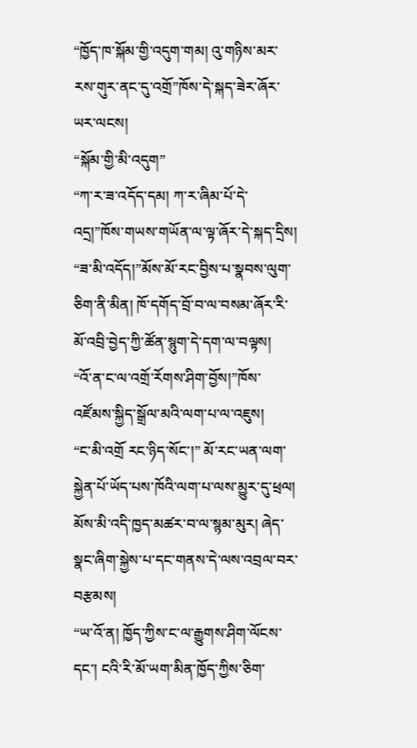“ཁྱོད་ཁ་སྐོམ་གྱི་འདུག་གམ། འུ་གཉིས་མར་རས་གུར་ནང་དུ་འགྲོ”ཁོས་དེ་སྐད་ཟེར་ཞོར་ཡར་ལངས།
“སྐོམ་གྱི་མི་འདུག”
“ཀ་ར་ཟ་འདོད་དམ། ཀ་ར་ཞིམ་པོ་དེ་འདྲ།”ཁོས་གཡས་གཡོན་ལ་ལྟ་ཞོར་དེ་སྐད་དྲིས།
“ཟ་མི་འདོད།”མོས་མོ་རང་བྱིས་པ་སྣབས་ལུག་ཅིག་ནི་མིན། ཁོ་དགོད་བྲོ་བ་ལ་བསམ་ཞོར་རི་མོ་འབྲི་བྱེད་ཀྱི་ཚོན་སྙུག་དེ་དག་ལ་བལྟས།
“འོ་ན་ང་ལ་འགྲོ་རོགས་ཤིག་བྱོས།”ཁོས་འཛོམས་སྐྱིད་སྒྲོལ་མའི་ལག་པ་ལ་འཇུས།
“ང་མི་འགྲོ རང་ཉིད་སོང་།” མོ་རང་ཡན་ལག་སྐྱེན་པོ་ཡོད་པས་ཁོའི་ལག་པ་ལས་མྱུར་དུ་ཕྲལ། མོས་མི་འདི་ཁྱད་མཚར་བ་ལ་སྙམ་མུར། ཞེད་སྣང་ཞིག་སྐྱེས་པ་དང་གནས་དེ་ལས་འབྲལ་བར་བརྩམས།
“ཡ་འོ་ན། ཁྱོད་ཀྱིས་ང་ལ་རྒྱུགས་ཤིག་ལོངས་དང་། ངའི་རི་མོ་ཡག་མིན་ཁྱོད་ཀྱིས་ཅིག་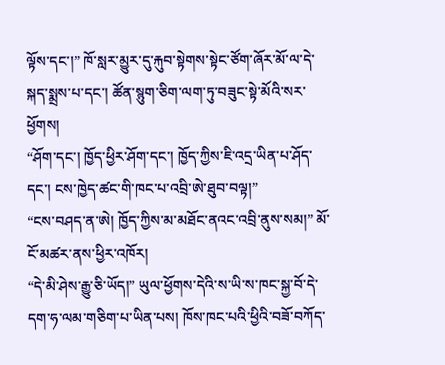ལྟོས་དང་།” ཁོ་སླར་མྱུར་དུ་རྐུབ་སྟེགས་སྟེང་ཙོག་ཞོར་མོ་ལ་དེ་སྐད་སྨྲས་པ་དང་། ཚོན་སྙུག་ཅིག་ལག་ཏུ་བཟུང་སྟེ་མོའི་སར་ཕྱོགས།
“ཤོག་དང་། ཁྱོད་ཕྱིར་ཤོག་དང་། ཁྱོད་ཀྱིས་ཇི་འདྲ་ཡིན་པ་ཤོད་དང་། ངས་ཁྱེད་ཚང་གི་ཁང་པ་འབྲི་ཨེ་ཐུབ་བལྟ།”
“ངས་བཤད་ན་ཨེ། ཁྱོད་ཀྱིས་མ་མཐོང་ནའང་འབྲི་ནུས་སམ།” མོ་ངོ་མཚར་ནས་ཕྱིར་འཁོར།
“དེ་མི་ཤེས་རྒྱུ་ཅི་ཡོད།” ཡུལ་ཕྱོགས་དེའི་ས་ཡི་ས་ཁང་སྐྱ་བོ་དེ་དག་ཧ་ལམ་གཅིག་པ་ཡིན་པས། ཁོས་ཁང་པའི་ཕྱིའི་བཟོ་བཀོད་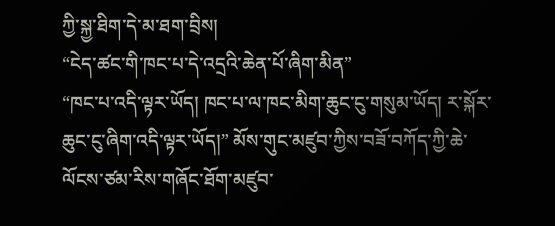ཀྱི་སྐྱ་ཐིག་དེ་མ་ཐག་བྲིས།
“ངེད་ཚང་གི་ཁང་པ་དེ་འདྲའི་ཆེན་པོ་ཞིག་མིན”
“ཁང་པ་འདི་ལྟར་ཡོད། ཁང་པ་ལ་ཁང་མིག་ཆུང་ངུ་གསུམ་ཡོད། ར་སྐོར་ཆུང་ངུ་ཞིག་འདི་ལྟར་ཡོད།” མོས་གུང་མཛུབ་ཀྱིས་བཟོ་བཀོད་ཀྱི་ཆེ་ལོངས་ཙམ་རིས་གཞོང་ཐོག་མཛུབ་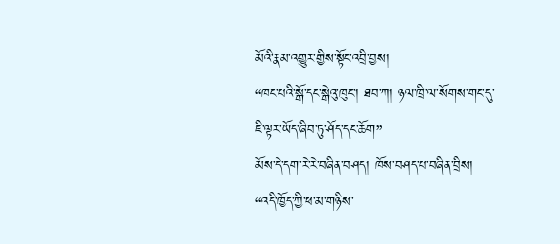མོའི་རྣམ་འགྱུར་གྱིས་སྟོང་འབྲི་བྱས།
“ཁང་པའི་སྒོ་དང་སྒེའུ་ཁུང་། ཐབ་ཀ། ཉལ་ཁྲི་ལ་སོགས་གང་དུ་ཇི་ལྟར་ཡོད་ཞིབ་ཏུ་ཤོད་དང་ཆོག”
མོས་དེ་དག་རེ་རེ་བཞིན་བཤད། ཁོས་བཤད་པ་བཞིན་བྲིས།
“འདི་ཁྱོད་ཀྱི་ཕ་མ་གཉིས་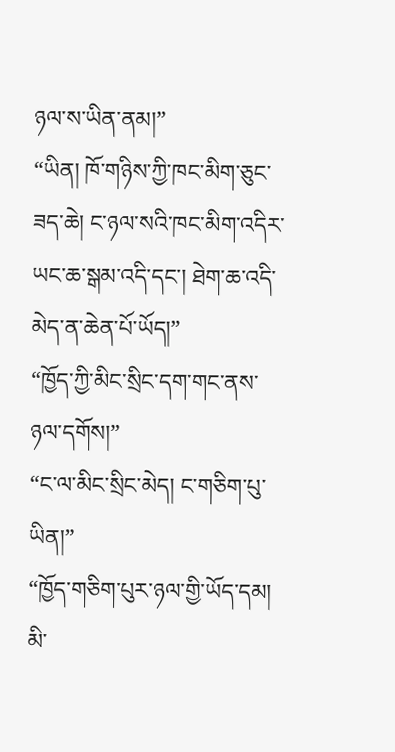ཉལ་ས་ཡིན་ནམ།”
“ཡིན། ཁོ་གཉིས་ཀྱི་ཁང་མིག་ཅུང་ཟད་ཆེ། ང་ཉལ་སའི་ཁང་མིག་འདིར་ཡང་ཆ་སྒམ་འདི་དང་། ཐེག་ཆ་འདི་མེད་ན་ཆེན་པོ་ཡོད།”
“ཁྱོད་ཀྱི་མིང་སྲིང་དག་གང་ནས་ཉལ་དགོས།”
“ང་ལ་མིང་སྲིང་མེད། ང་གཅིག་པུ་ཡིན།”
“ཁྱོད་གཅིག་པུར་ཉལ་གྱི་ཡོད་དམ། མི་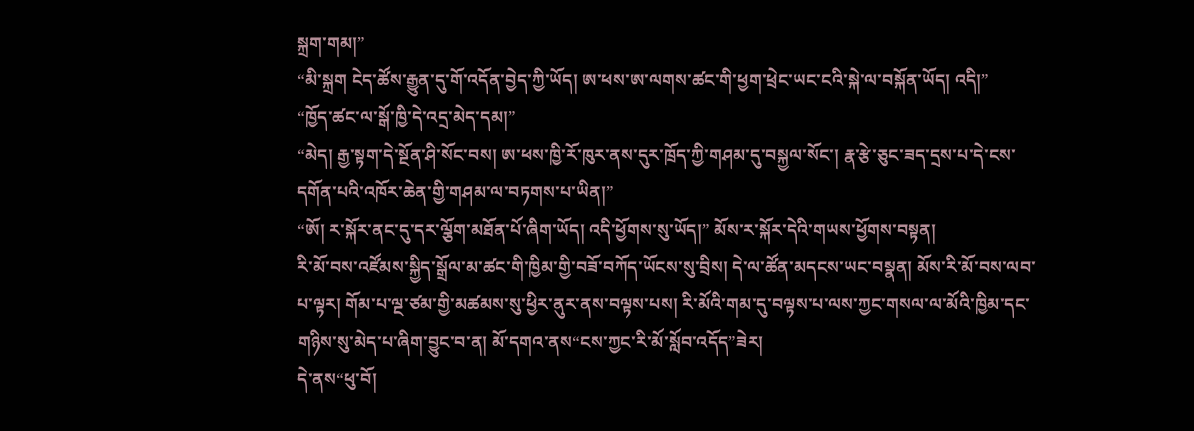སྐྲག་གམ།”
“མི་སྐྲག ངེད་ཚོས་རྒྱུན་དུ་གོ་འདོན་བྱེད་ཀྱི་ཡོད། ཨ་ཕས་ཨ་ལགས་ཚང་གི་ཕྱག་ཕྲེང་ཡང་ངའི་སྐེ་ལ་བསྐོན་ཡོད། འདི།”
“ཁྱོད་ཚང་ལ་སྒོ་ཁྱི་དེ་འདྲ་མེད་དམ།”
“མེད། རྒྱ་སྟག་དེ་སྔོན་ཤི་སོང་བས། ཨ་ཕས་ཁྱི་རོ་ཁུར་ནས་དུར་ཁྲོད་ཀྱི་གཤམ་དུ་བསྐྱལ་སོང་། རྣ་རྩེ་ཅུང་ཟད་དྲས་པ་དེ་ངས་དགོན་པའི་འཁོར་ཆེན་གྱི་གཤམ་ལ་བཏགས་པ་ཡིན།”
“ཨོ། ར་སྐོར་ནང་དུ་དར་ལྕོག་མཐོན་པོ་ཞིག་ཡོད། འདི་ཕྱོགས་སུ་ཡོད།” མོས་ར་སྐོར་དེའི་གཡས་ཕྱོགས་བསྟན།
རི་མོ་བས་འཛོམས་སྐྱིད་སྒྲོལ་མ་ཚང་གི་ཁྱིམ་གྱི་བཟོ་བཀོད་ཡོངས་སུ་བྲིས། དེ་ལ་ཚོན་མདངས་ཡང་བསྣན། མོས་རི་མོ་བས་ལབ་པ་ལྟར། གོམ་པ་ལྔ་ཙམ་གྱི་མཚམས་སུ་ཕྱིར་ནུར་ནས་བལྟས་པས། རི་མོའི་གམ་དུ་བལྟས་པ་ལས་ཀྱང་གསལ་ལ་མོའི་ཁྱིམ་དང་གཉིས་སུ་མེད་པ་ཞིག་བྱུང་བ་ན། མོ་དགའ་ནས“ངས་ཀྱང་རི་མོ་སློབ་འདོད”ཟེར།
དེ་ནས“ཕུ་བོ།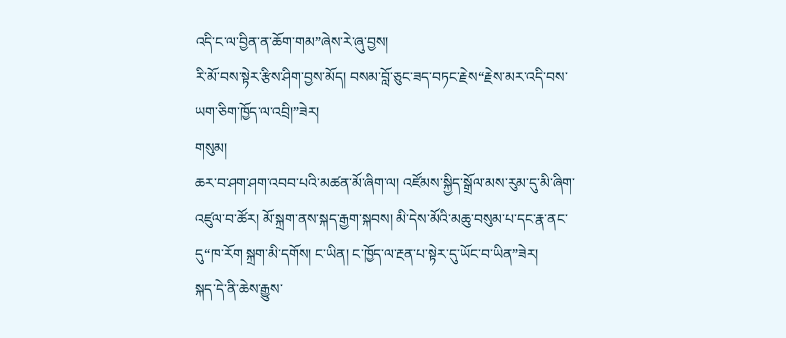འདི་ང་ལ་བྱིན་ན་ཆོག་གམ”ཞེས་རེ་ཞུ་བྱས།
རི་མོ་བས་སྟེར་རྩིས་ཤིག་བྱས་མོད། བསམ་བློ་ཅུང་ཟད་བཏང་རྗེས“རྗེས་མར་འདི་བས་ཡག་ཅིག་ཁྱོད་ལ་འབྲི།”ཟེར།
གསུམ།
ཆར་བ་ཤག་ཤག་འབབ་པའི་མཚན་མོ་ཞིག་ལ། འཛོམས་སྐྱིད་སྒྲོལ་མས་རུམ་དུ་མི་ཞིག་འཛུལ་བ་ཚོར། མོ་སྐྲག་ནས་སྐད་རྒྱག་སྐབས། མི་དེས་མོའི་མཆུ་བསུམ་པ་དང་རྣ་ནང་དུ“ཁ་རོག སྐྲག་མི་དགོས། ང་ཡིན། ང་ཁྱོད་ལ་རྔན་པ་སྟེར་དུ་ཡོང་བ་ཡིན”ཟེར།
སྐད་དེ་ནི་ཆེས་རྒྱུས་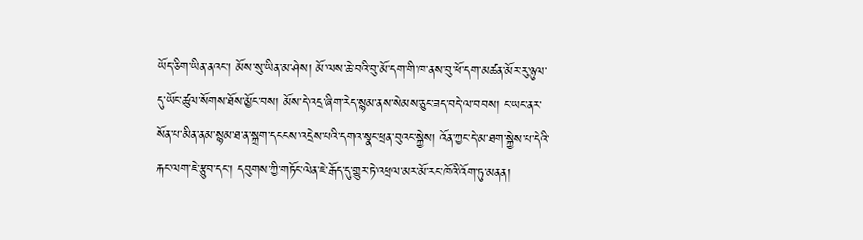ཡོད་ཅིག་ཡིན་ནའང་། མོས་སུ་ཡིན་མ་ཤེས། མོ་ལས་ཆེ་བའི་བུ་མོ་དག་གི་ཁ་ནས་བུ་ཕོ་དག་མཚན་མོར་རུ་ཉུལ་དུ་ཡོང་ཚུལ་སོགས་ཐོས་མྱོང་བས། མོས་དེ་འདྲ་ཞིག་རེད་སྙམ་ནས་སེམས་ཅུང་ཟད་བདེ་ལ་བབས། ང་ཡང་ནར་སོན་པ་མིན་ནམ་སྙམ་ཐ་ན་སྐྲག་དངངས་འདྲེས་པའི་དགའ་སྣང་ཕྲན་བུའང་སྐྱེས། འོན་ཀྱང་དེ་མ་ཐག་སྐྱེས་པ་དེའི་རྐང་ལག་ཇེ་རྩུབ་དང་། དབུགས་ཀྱི་གཏོང་ལེན་ཇེ་རྒོད་དུ་གྱུར་ཏེ་འཕྲལ་མར་མོ་རང་ཁོའི་འོག་ཏུ་མནན།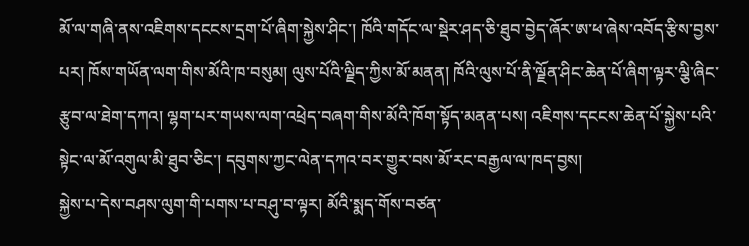མོ་ལ་གཞི་ནས་འཇིགས་དངངས་དྲག་པོ་ཞིག་སྐྱེས་ཤིང་། ཁོའི་གདོང་ལ་སྡེར་ཤད་ཅི་ཐུབ་བྱེད་ཞོར་ཨ་ཕ་ཞེས་འབོད་རྩིས་བྱས་པར། ཁོས་གཡོན་ལག་གིས་མོའི་ཁ་བསུམ། ལུས་པོའི་ལྗིད་ཀྱིས་མོ་མནན། ཁོའི་ལུས་པོ་ནི་ལྗོན་ཤིང་ཆེན་པོ་ཞིག་ལྟར་ལྕི་ཞིང་རྩུབ་ལ་ཐེག་དཀའ། ལྷག་པར་གཡས་ལག་འཕྲེད་བཞག་གིས་མོའི་ཁོག་སྟོད་མནན་པས། འཇིགས་དངངས་ཆེན་པོ་སྐྱེས་པའི་སྟེང་ལ་མོ་འགུལ་མི་ཐུབ་ཅིང་། དབུགས་ཀྱང་ལེན་དཀའ་བར་གྱུར་བས་མོ་རང་བརྒྱལ་ལ་ཁད་བྱས།
སྐྱེས་པ་དེས་བཤས་ལུག་གི་པགས་པ་བཤུ་བ་ལྟར། མོའི་སྨད་གོས་བཙན་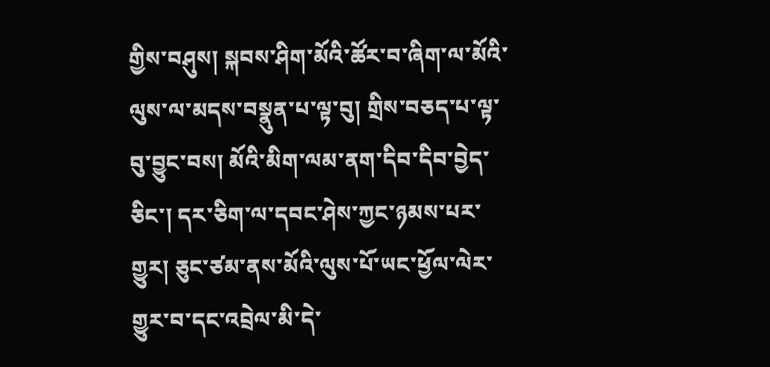གྱིས་བཤུས། སྐབས་ཤིག་མོའི་ཚོར་བ་ཞིག་ལ་མོའི་ལུས་ལ་མདས་བསྣུན་པ་ལྟ་བུ། གྲིས་བཅད་པ་ལྟ་བུ་བྱུང་བས། མོའི་མིག་ལམ་ནག་དིབ་དིབ་བྱེད་ཅིང་། དར་ཅིག་ལ་དབང་ཤེས་ཀྱང་ཉམས་པར་གྱུར། ཅུང་ཙམ་ནས་མོའི་ལུས་པོ་ཡང་ཕྱོལ་ལེར་གྱུར་བ་དང་འབྲེལ་མི་དེ་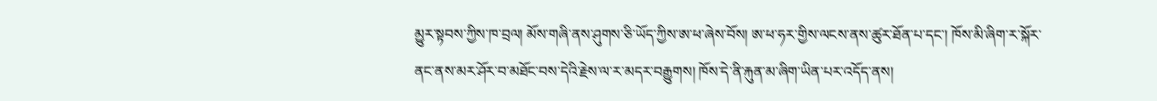མྱུར་སྟབས་ཀྱིས་ཁ་བྲལ། མོས་གཞི་ནས་ཤུགས་ཅི་ཡོད་ཀྱིས་ཨ་ཕ་ཞེས་བོས། ཨ་ཕ་ཧར་གྱིས་ལངས་ནས་ཚུར་ཐོན་པ་དང་། ཁོས་མི་ཞིག་ར་སྐོར་ནང་ནས་མར་ཤོར་བ་མཐོང་བས་དེའི་རྗེས་ལ་ར་མདར་བརྒྱུགས། ཁོས་དེ་ནི་རྐུན་མ་ཞིག་ཡིན་པར་འདོད་ནས།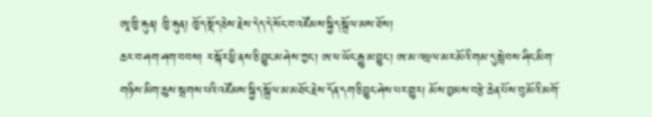ཨཱ་ཁྱི་རྐུན། ཁྱི་རྐུན། ཁྱོད་སྡོད་ཅེས་རྗེས་དེད་དེ་སོང་བ་འཛོམས་སྐྱིད་སྒྲོལ་མས་ཐོས།
ཆར་བ་ཤག་ཤག་བབས། ར་སྐོར་ཕྱི་ནས་ཅི་བྱུང་མ་ཤེས་ཀྱང་། ཨ་ཕ་ཡོང་རྒྱུ་མ་བྱུང་། ཨ་མ་འཕྲལ་མར་མོའི་གམ་དུ་སླེབས་ཤིང་མིག་གཉིས་མིག་ཆུས་སྦགས་པའི་འཛོམས་སྐྱིད་སྒྲོལ་མ་མཐོང་རྗེས་དོན་དག་ཅི་བྱུང་ཤེས་པར་གྱུར། མོས་བྱམས་བརྩེ་ཆེན་པོས་བུ་མོའི་མགོ་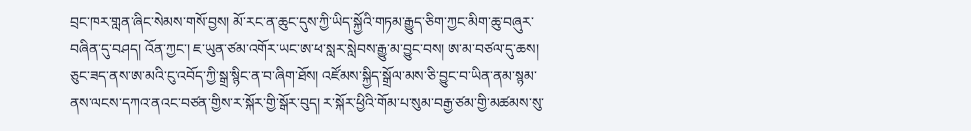བྲང་ཁར་གླན་ཞིང་སེམས་གསོ་བྱས། མོ་རང་ན་ཆུང་དུས་ཀྱི་ཡིད་སྐྱོའི་གཏམ་རྒྱུད་ཅིག་ཀྱང་མིག་ཆུ་བཞུར་བཞིན་དུ་བཤད། འོན་ཀྱང་། ཇ་ཡུན་ཙམ་འགོར་ཡང་ཨ་ཕ་སླར་སླེབས་རྒྱུ་མ་བྱུང་བས། ཨ་མ་བཙལ་དུ་ཆས། ཅུང་ཟད་ནས་ཨ་མའི་ངུ་འབོད་ཀྱི་སྒྲ་སྙིང་ན་བ་ཞིག་ཐོས། འཛོམས་སྐྱིད་སྒྲོལ་མས་ཅི་བྱུང་བ་ཡིན་ནམ་སྙམ་ནས་ལངས་དཀའ་ནའང་བཙན་གྱིས་ར་སྐོར་གྱི་སྒོར་བུད། ར་སྐོར་ཕྱིའི་གོམ་པ་སུམ་བརྒྱ་ཙམ་གྱི་མཚམས་སུ་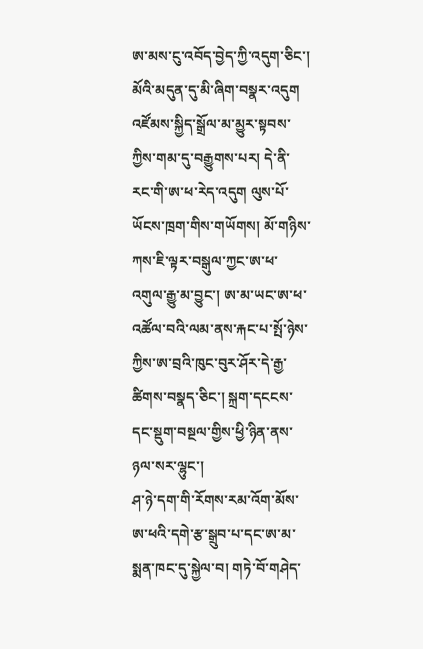ཨ་མས་ངུ་འབོད་བྱེད་ཀྱི་འདུག་ཅིང་། མོའི་མདུན་དུ་མི་ཞིག་བསྣར་འདུག འཛོམས་སྐྱིད་སྒྲོལ་མ་མྱུར་སྟབས་ཀྱིས་གམ་དུ་བརྒྱུགས་པར། དེ་ནི་རང་གི་ཨ་ཕ་རེད་འདུག ལུས་པོ་ཡོངས་ཁྲག་གིས་གཡོགས། མོ་གཉིས་ཀས་ཇི་ལྟར་བསྒུལ་ཀྱང་ཨ་ཕ་འགུལ་རྒྱུ་མ་བྱུང་། ཨ་མ་ཡང་ཨ་ཕ་འཚོལ་བའི་ལམ་ནས་རྐང་པ་སྤོ་ཉེས་ཀྱིས་ཨ་བྲའི་ཁུང་བུར་ཤོར་དེ་རྒྱ་ཚིགས་བསྣད་ཅིང་། སྐྲག་དངངས་དང་སྡུག་བསྔལ་གྱིས་ཕྱི་ཉིན་ནས་ཉལ་སར་ལྷུང་།
ཤ་ཉེ་དག་གི་རོགས་རམ་འོག་མོས་ཨ་ཕའི་དགེ་རྩ་སྒྲུབ་པ་དང་ཨ་མ་སྨན་ཁང་དུ་སྐྱེལ་བ། གཏེ་བོ་གཤེད་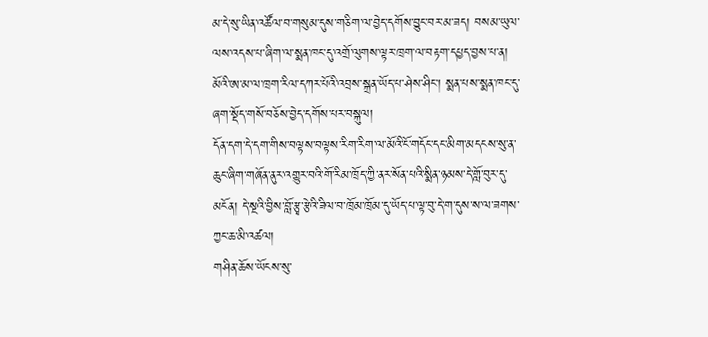མ་དེ་སུ་ཡིན་འཚོལ་བ་གསུམ་དུས་གཅིག་ལ་བྱེད་དགོས་བྱུང་བར་མ་ཟད། བསམ་ཡུལ་ལས་འདས་པ་ཞིག་ལ་སྨན་ཁང་དུ་འགྲོ་ལུགས་ལྟར་ཁྲག་ལ་བརྟག་དཔྱད་བྱས་པ་ན། མོའི་ཨ་མ་ལ་ཁྲག་རིལ་དཀར་པོའི་འབྲས་སྐྲན་ཡོད་པ་ཤེས་ཤིང་། སྨན་པས་སྨན་ཁང་དུ་ཞག་སྡོད་གསོ་བཅོས་བྱེད་དགོས་པར་བསྐུལ།
དོན་དག་དེ་དག་གིས་བལྟས་བལྟས་རིག་རིག་ལ་མོའི་ངོ་གདོང་དང་མིག་མདངས་སུ་ན་ཆུང་ཞིག་གཞོན་ནུར་འགྱུར་བའི་གོ་རིམ་ཁྲོད་ཀྱི་ནར་སོན་པའི་སྨིན་ཉམས་དེ་གློ་བུར་དུ་མངོན། དེ་སྔའི་བྱིས་བློ་རྩྭ་རྩེའི་ཟིལ་བ་ཁྲོམ་ཁྲོམ་དུ་ཡོད་པ་ལྟ་བུ་དེ་ག་དུས་ས་ལ་ཟགས་ཀྱང་ཆ་མི་འཚལ།
གཤིན་ཆོས་ཡོངས་སུ་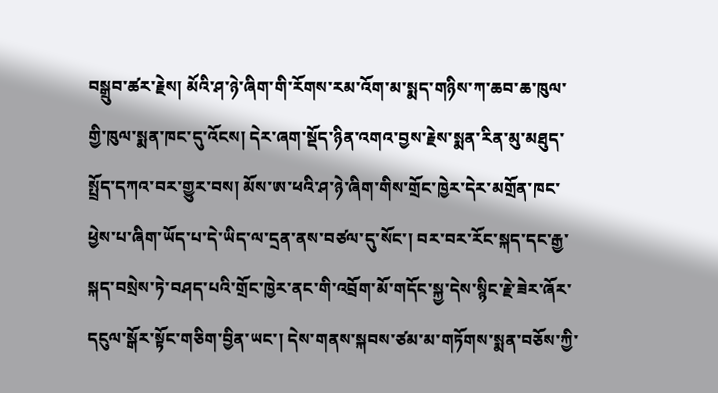བསྒྲུབ་ཚར་རྗེས། མོའི་ཤ་ཉེ་ཞིག་གི་རོགས་རམ་འོག་མ་སྨད་གཉིས་ཀ་ཆབ་ཆ་ཁུལ་གྱི་ཁུལ་སྨན་ཁང་དུ་འོངས། དེར་ཞག་སྡོད་ཉིན་འགའ་བྱས་རྗེས་སྨན་རིན་མུ་མཐུད་སྤྲོད་དཀའ་བར་གྱུར་བས། མོས་ཨ་ཕའི་ཤ་ཉེ་ཞིག་གིས་གྲོང་ཁྱེར་དེར་མགྲོན་ཁང་ཕྱེས་པ་ཞིག་ཡོད་པ་དེ་ཡིད་ལ་དྲན་ནས་བཙལ་དུ་སོང་། བར་བར་རོང་སྐད་དང་རྒྱ་སྐད་བསྲེས་ཏེ་བཤད་པའི་གྲོང་ཁྱེར་ནང་གི་འབྲོག་མོ་གདོང་སྐྱ་དེས་སྙིང་རྗེ་ཟེར་ཞོར་དངུལ་སྒོར་སྟོང་གཅིག་བྱིན་ཡང་། དེས་གནས་སྐབས་ཙམ་མ་གཏོགས་སྨན་བཅོས་ཀྱི་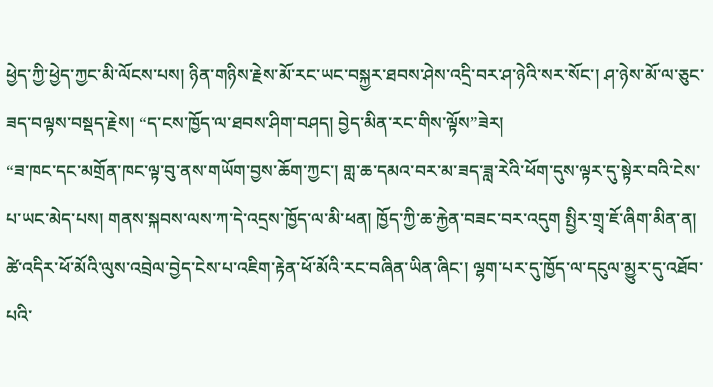ཕྱེད་ཀྱི་ཕྱེད་ཀྱང་མི་ལོངས་པས། ཉིན་གཉིས་རྗེས་མོ་རང་ཡང་བསྐྱར་ཐབས་ཤེས་འདྲི་བར་ཤ་ཉེའི་སར་སོང་། ཤ་ཉེས་མོ་ལ་ཅུང་ཟད་བལྟས་བསྡད་རྗེས། “ད་ངས་ཁྱོད་ལ་ཐབས་ཤིག་བཤད། བྱེད་མིན་རང་གིས་ལྟོས”ཟེར།
“ཟ་ཁང་དང་མགྲོན་ཁང་ལྟ་བུ་ནས་གཡོག་བྱས་ཆོག་ཀྱང་། གླ་ཆ་དམའ་བར་མ་ཟད་ཟླ་རེའི་ཕོག་དུས་ལྟར་དུ་སྟེར་བའི་ངེས་པ་ཡང་མེད་པས། གནས་སྐབས་ལས་ཀ་དེ་འདྲས་ཁྱོད་ལ་མི་ཕན། ཁྱོད་ཀྱི་ཆ་རྐྱེན་བཟང་བར་འདུག སྤྱིར་གྲྭ་ཇོ་ཞིག་མིན་ན། ཚེ་འདིར་ཕོ་མོའི་ལུས་འབྲེལ་བྱེད་ངེས་པ་འཇིག་རྟེན་ཕོ་མོའི་རང་བཞིན་ཡིན་ཞིང་། ལྷག་པར་དུ་ཁྱོད་ལ་དངུལ་མྱུར་དུ་འཐོབ་པའི་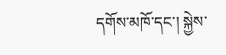དགོས་མཁོ་དང་། སྐྱེས་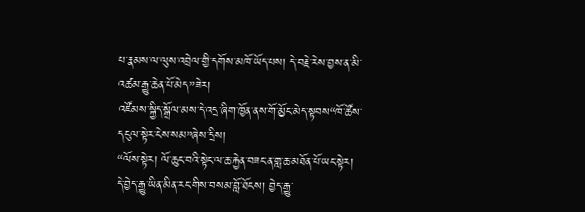པ་རྣམས་ལ་ལུས་འབྲེལ་གྱི་དགོས་མཁོ་ཡོད་པས། དེ་བརྗེ་རེས་བྱས་ན་མི་འཚམ་རྒྱུ་ཆེན་པོ་མེད”ཟེར།
འཛོམས་སྐྱིད་སྒྲོལ་མས་དེ་འདྲ་ཞིག་ཁྱོན་ནས་གོ་མྱོང་མེད་སྟབས“ཁོ་ཚོས་དངུལ་སྟེར་ངེས་སམ”ཞེས་དྲིས།
“ལོས་སྟེར། ལོ་ཆུང་བའི་སྟེང་ལ་ཆ་རྐྱེན་བཟང་ན་གླ་ཆ་མཐོན་པོ་ཡང་སྟེར། དེ་བྱེད་རྒྱུ་ཡིན་མིན་རང་གིས་བསམ་བློ་ཐོངས། བྱེད་རྒྱུ་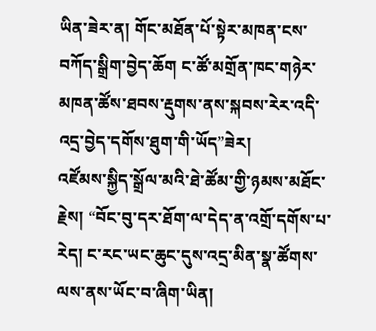ཡིན་ཟེར་ན། གོང་མཐོན་པོ་སྟེར་མཁན་ངས་བཀོད་སྒྲིག་བྱེད་ཆོག ང་ཚོ་མགྲོན་ཁང་གཉེར་མཁན་ཚོས་ཐབས་རྡུགས་ནས་སྐབས་རེར་འདི་འདྲ་བྱེད་དགོས་ཐུག་གི་ཡོད”ཟེར།
འཛོམས་སྐྱིད་སྒྲོལ་མའི་ཐེ་ཚོམ་གྱི་ཉམས་མཐོང་རྗེས། “བོང་བུ་དར་ཐོག་ལ་དེད་ན་འགྲོ་དགོས་པ་རེད། ང་རང་ཡང་ཆུང་དུས་འདྲ་མིན་སྣ་ཚོགས་ལས་ནས་ཡོང་བ་ཞིག་ཡིན།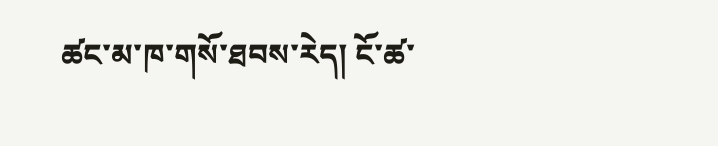ཚང་མ་ཁ་གསོ་ཐབས་རེད། ངོ་ཚ་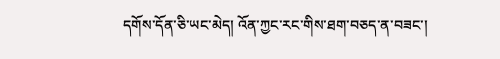དགོས་དོན་ཅི་ཡང་མེད། འོན་ཀྱང་རང་གིས་ཐག་བཅད་ན་བཟང་།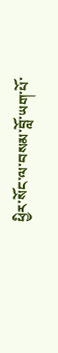ཕྱིར་སོང་ལ་བསམ་བློ་ཡག་པོ་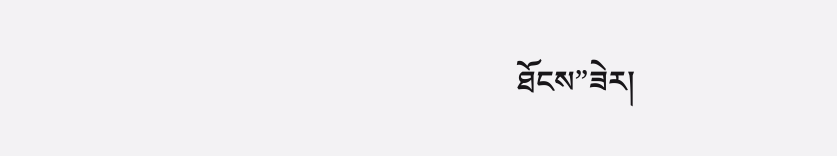ཐོངས”ཟེར།